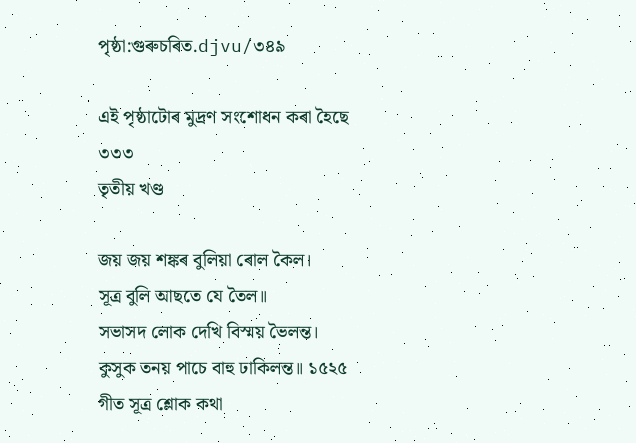পৃষ্ঠা:গুৰুচৰিত.djvu/৩৪৯

এই পৃষ্ঠাটোৰ মুদ্ৰণ সংশোধন কৰা হৈছে
৩৩৩
তৃতীয় খণ্ড

জয় জয় শঙ্কৰ বুলিয়া ৰোল কৈল।
সূত্ৰ বুলি আছতে যে তৈল॥
সভাসদ লোক দেখি বিস্ময় ভৈলন্ত।
কুসুক তনয় পাচে বাহু ঢাকিলন্ত॥ ১৫২৫
গীত সূত্ৰ শ্লোক কথা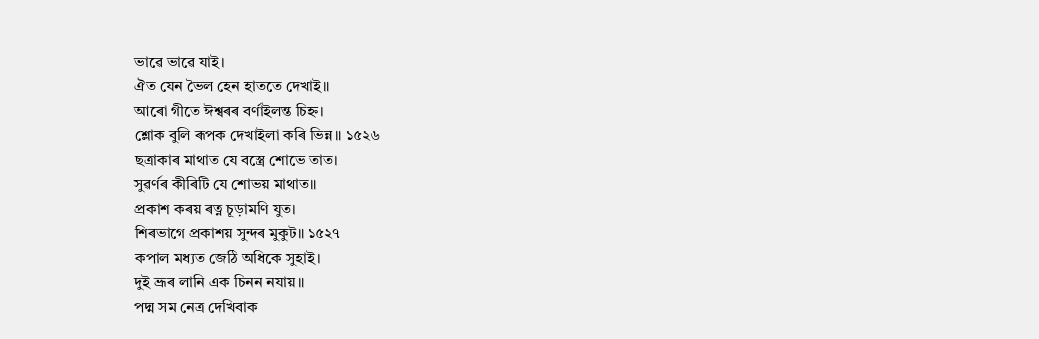ভাৱে ভাৱে যাই।
ঐত যেন ভৈল হেন হাততে দেখাই॥
আৰো গীতে ঈশ্বৰৰ বৰ্ণাইলন্ত চিহ্ন।
শ্লোক বুলি ৰূপক দেখাইলা কৰি ভিন্ন॥ ১৫২৬
ছত্ৰাকাৰ মাথাত যে বস্ত্ৰে শোভে তাত।
সুৱৰ্ণৰ কীৰিটি যে শোভয় মাথাত॥
প্ৰকাশ কৰয় ৰত্ন চূড়ামণি যুত।
শিৰভাগে প্ৰকাশয় সুন্দৰ মুকুট॥ ১৫২৭
কপাল মধ্যত জেঠি অধিকে সুহাই।
দুই ভ্ৰূৰ লানি এক চিনন নযায়॥
পদ্ম সম নেত্ৰ দেখিবাক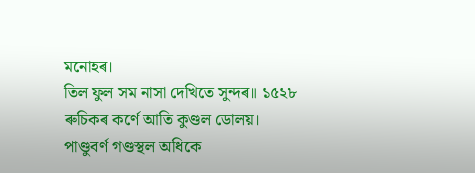মনোহৰ।
তিল ফুল সম নাসা দেখিতে সুন্দৰ॥ ১৫২৮
ৰুচিকৰ কৰ্ণে আতি কুণ্ডল ডোলয়।
পাণ্ডুবৰ্ণ গণ্ডস্থল অধিকে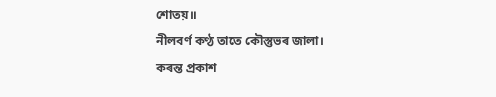শোতয়॥
নীলবৰ্ণ কণ্ঠ তাতে কৌস্তুভৰ জালা।
কৰন্ত প্ৰকাশ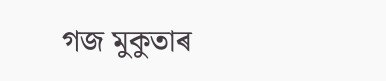গজ মুকুতাৰ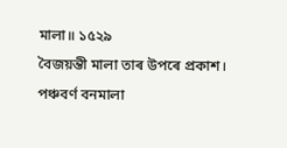মালা॥ ১৫২৯
বৈজয়ন্তী মালা তাৰ উপৰে প্ৰকাশ।
পঞ্চবৰ্ণ বনমালা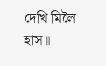দেখি মিলৈ হাস॥